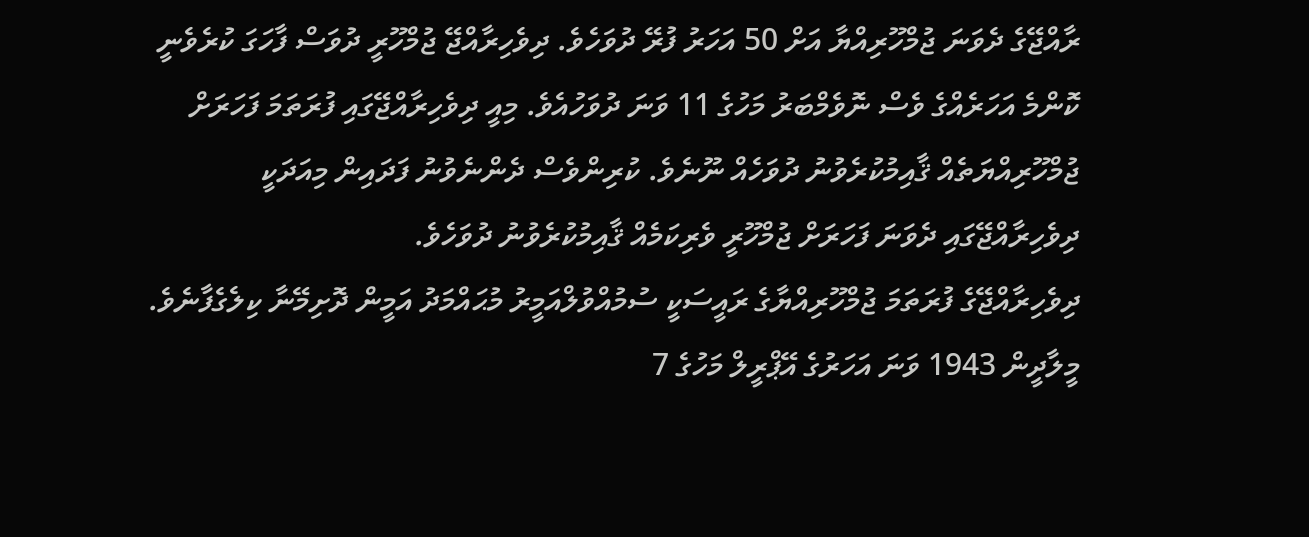ރާއްޖޭގެ ދެވަނަ ޖުމްހޫރިއްޔާ އަށް 50 އަހަރު ފުރޭ ދުވަހެވެ. ދިވެހިރާއްޖޭ ޖުމްހޫރީ ދުވަސް ފާހަގަ ކުރެވެނީ ކޮންމެ އަހަރެއްގެ ވެސް ނޮވެމްބަރު މަހުގެ 11 ވަނަ ދުވަހުއެވެ. މިއީ ދިވެހިރާއްޖޭގައި ފުރަތަމަ ފަހަރަށް ޖުމްހޫރިއްޔަތެއް ޤާއިމުކުރެވުނު ދުވަހެއް ނޫނެވެ. ކުރިންވެސް ދެންނެވުނު ފަދައިން މިއަދަކީ ދިވެހިރާއްޖޭގައި ދެވަނަ ފަހަރަށް ޖުމްހޫރީ ވެރިކަމެއް ޤާއިމުކުރެވުނު ދުވަހެވެ.
ދިވެހިރާއްޖޭގެ ފުރަތަމަ ޖުމްހޫރިއްޔާގެ ރައީސަކީ ސުމުއްވުލްއަމީރު މުޙައްމަދު އަމީން ދޮށިމޭނާ ކިލެގެފާނެވެ. މީލާދީން 1943 ވަނަ އަހަރުގެ އޭޕްރީލް މަހުގެ 7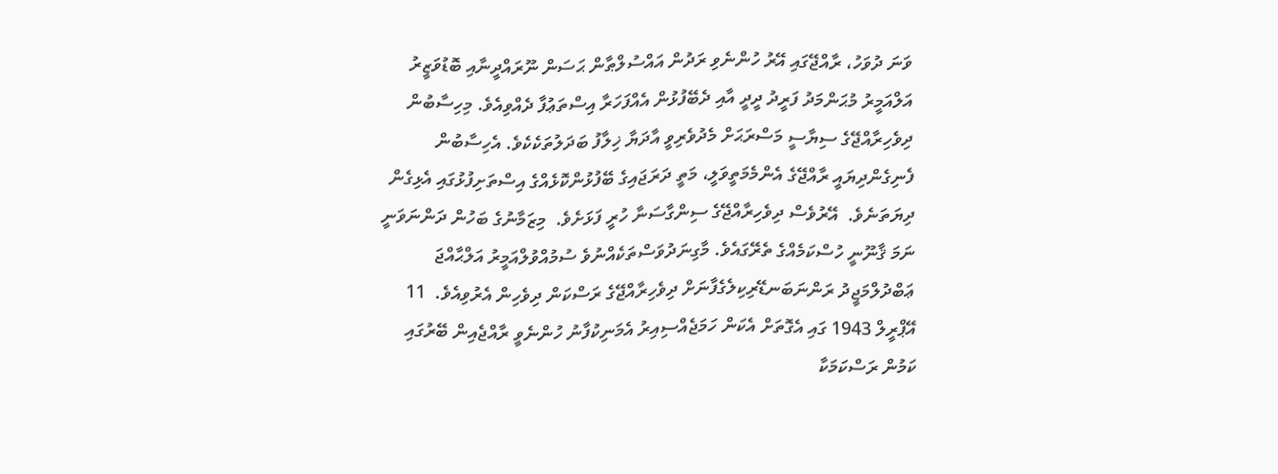ވަނަ ދުވަހު، ރާއްޖޭގައި އޭރު ހުންނެވި ރަދުން އައްސުލްޠާން ޙަސަން ނޫރައްދީނާއި ބޮޑުވަޒީރު އަލްއަމީރު މުޙަންމަދު ފަރީދު ދީދީ އާއި ދެބޭފުޅުން އެއްފަހަރާ އިސްތަޢުފާ ދެއްވިއެވެ. މިހިސާބުން ދިވެހިރާއްޖޭގެ ސިޔާސީ މަސްރަޙަށް މެދުވެރިވީ އާދަޔާ ޚިލާފު ބަދަލުތަކެކެވެ. އެހިސާބުން ފެނިގެންދިޔައީ ރާއްޖޭގެ އެންމެމަތީވަލީ، މަތީ ދަރަޖައިގެ ބޭފުޅުންކޮޅެއްގެ އިސްތަށިފުޅުގައި އެޅިގެން ދިޔަތަނެވެ.  އޭރުވެސް ދިވެހިރާއްޖޭގެ ސިންގާސަނާ ހުރީ ފަޅަށެވެ.  މިޒަމާނުގެ ބަހުން ދަންނަވަނީ ނަމަ ޤާނޫނީ ހުސްކަމެއްގެ ތެރޭގައެވެ. މާގިނަދުވަސްތަކެއްނުވެ ސުމުއްވުލްއަމީރު އަލްޙާއްޖަ ޢަބްދުލްމަޖީދު ރަންނަބަނޑޭރިކިލެގެފާނަށް ދިވެހިރާއްޖޭގެ ރަސްކަން ދިވެހިން އެރުވިއެވެ.  11 އޭޕްރީލް 1943 ގައި އެގޮތަށް އެކަން ހަމަޖެއްސިއިރު އެމަނިކުފާނު ހުންނެވީ ރާއްޖެއިން ބޭރުގައި ކަމުން ރަސްކަމަކާ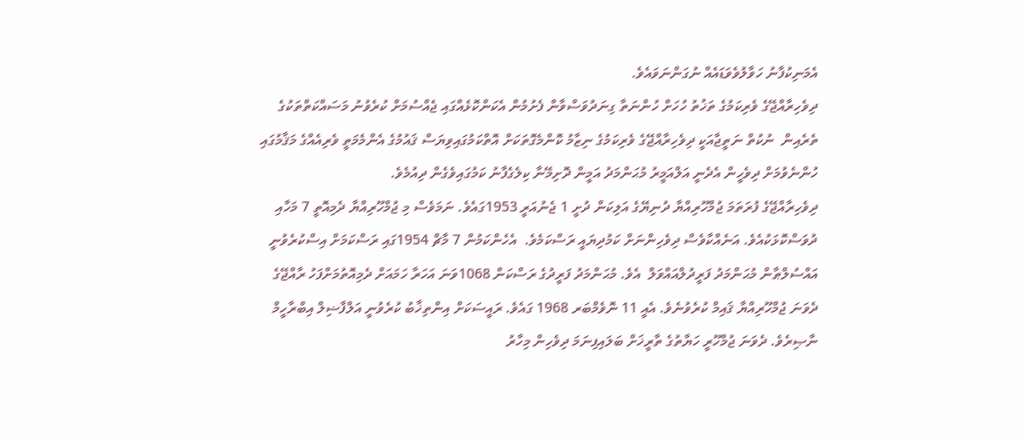އެމަނިކުފާނު ހަވާލުވެވަޑައެއް ނުގަންނަވައެވެ.
ދިވެހިރާއްޖޭގެ ވެރިކަމުގެ ތަޚުތު ހުހަށް ހުންނަތާ ގިނަދުވަސްވާން ފެށުމުން އެކަންކޮޅެއްގައި ޖެއްސުމަށް ކުރެވުނު މަސައްކަތްތަކުގެ ތެރެއިން  ނުކުތް ނަތީޖާއަކީ ދިވެހިރާއްޖޭގެ ވެރިކަމުގެ ނިޒާމު ކޮންމެގޮތަކަށް އޮތްކަމުގައިވިޔަސް ޤައުމުގެ އެންމެމަތީ ވެރިއެއްގެ މަޤާމުގައި ހުންނެވުމަށް ދިވެހީން އެދެނީ އަލްއަމީރު މުޙަންމަދު އަމީން ދޮށިމޭނާ ކިލެގެފާނު ކަމުގައިވެގެން ދިއުމެވެ.
ދިވެހިރާއްޖޭގެ ފުރަތަމަ ޖުމްހޫރިއްޔާ ދުނިޔޭގެ އަލިކަން ދުށީ 1 ޖެނުއަރީ 1953ގައެވެ. ނަމަވެސް މި ޖުމްހޫރިއްޔާ ދެމިއޮތީ 7 މަހާއި ދުވަސްކޮޅަކުއެވެ. އަނެއްކާވެސް ދިވެހިންނަށް ކަމުދިޔައީ ރަސްކަމެވެ.  އެހެންކަމުން 7 މާޗް 1954ގައި ރަސްކަމަށް އިސްކުރެވުނީ އައްސުލްޠާން މުޙަންމަދު ފަރީދުލްއައްވަލް  އެވެ. މުޙަންމަދު ފަރީދުގެ ރަސްކަން 1068ވަނަ އަހަރާ ހަމައަށް ދެމިއޮތުމަށްފަހު ރާއްޖޭގެ ދެވަނަ ޖުމްހޫރިއްޔާ ޤައިމް ކުރެވުނެވެ. އެއީ 11 ނޮވެމްބަރ 1968 ގައެވެ. ރައީސަކަށް އިންތިޚާބު ކުރެވުނީ އަލްފާޟިލް އިބްރާހީމް ނާޞިރެވެ. ދެވަނަ ޖުމްހޫރީ ހަޔާތުގެ ތާރީޚަށް ބަލައިފިނަމަ ދިވެހިން މިހާރު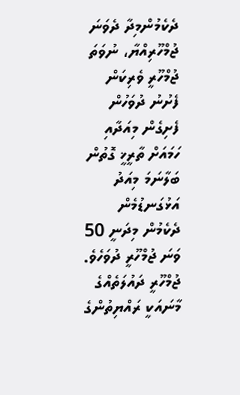ދެކެމުންމިދާ ދެވަނަ ޖުމްހޫރިއްޔާ، ނުވަތަ ޖުމްހޫރީ ވެރިކަން ފެށުނު ދުވަހުން ފެށިގެން މިއަދާއި ހަމައަށް ތާރީޚީ ގޮތުން ބަލާނަމަ މިއަދު އަޅުގަނޑުމެން ދެކެމުން މިދަނީ 50 ވަނަ ޖުމްހޫރީ ދުވަހެވެ.
ޖުމްހޫރީ ދައުލަތެއްގެ މާނައަކީ ރައްޔިތުންގެ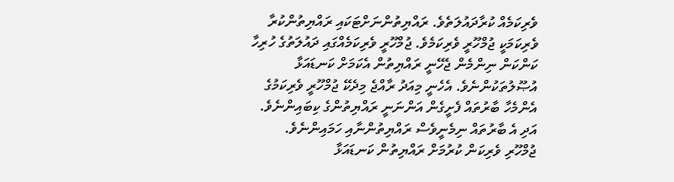ވެރިކަމެއް ކުރާދައުލަތެވެ. ރައްޔިތުންނަށްޓަކައި ރައްޔިތުންކުރާ ވެރިކަމަކީ ޖުމްހޫރީ ވެރިކަމެވެ. ޖުމްހޫރީ ވެރިކަމެއްގައި ދައުލަތުގެ ހުރިހާ ކަންކަން ނިންމެން ޖެހޭނީ ރައްޔިތުން އެކަމަށް ކަނޑައަޅާ އުޞޫލުތަކުންނެވެ. އެހެނީ މިއަދު ރާއްޖެ މިދެކޭ ޖުމްހޫރީ ވެރިކަމުގެ އެންމެހާ ބާރުތައް ފެށީގެން އަންނަނީ ރައްޔިތުންގެ ކިބައިންނެވެ. އަދި އެ ބާރުތައް ނިމެނީވެސް ރައްޔިތުންނާއި ހަމައިންނެވެ. ޖުމްހޫރި ވެރިކަން ކުރުމަށް ރައްޔިތުން ކަނޑައަޅާ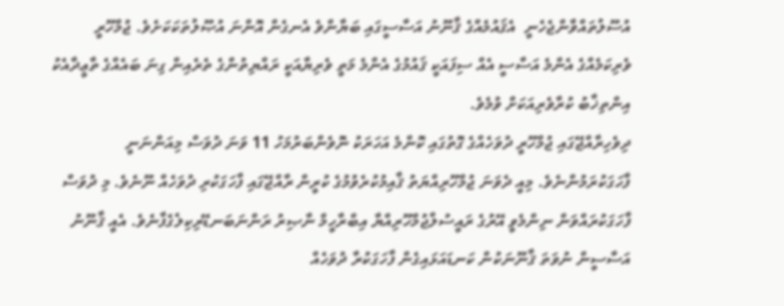އުސޫލުތައްވާންޖެހެނީ  އެޤައުމެއްގެ ޤާނޫނު އަސާސީގައި ބަޔާންވެ އެނގެން އޮންނަ އުޞޫލުތަކަކަށެވެ. ޖުމްހޫރީ ވެރިކަމެއްގެ އެންމެ އަސާސީ އެއް ސިފައަކީ ޤައުމުގެ އެންމެ މަތީ ވެރިޔާއަކީ ރައްޔިތުންގެ ތެރެއިން ގިނަ ބައެއްގެ ތާޢީދާއެކު އިންތިޚާބު ކުރާވެރިއަކަށް ވުމެވެ.
ދިވެހިރާއްޖޭގައި ޖުމްހޫރީ ދުވަހެއްގެ ގޮތުގައި ކޮންމެ އަހަރަކު ނޮވެންބަރުމަހު 11 ވަނަ ދުވަސް މިއަންނަނީ ފާހަގަކުރަމުންނެވެ. މިއީ ދެވަނަ ޖުމްހޫރިއްޔަތު ޤާއިމުކުރެވުމުގެ ކުރީން ރާއްޖޭގައި ފާހަގަކުރި ދުވަހެއް ނޫނެވެ. މި ދުވަސް ފާހަގަކުރައްވަން ނިންމެވީ އޭރުގެ ރައީސުލްޖުމްހޫރިއްޔާ އިބްރާހީމް ނާޞިރު ރަންނަބަނޑޭރިކިލެގެފާނެވެ. އެއީ ޤާނޫނު އަސާސީން ނުވަތަ ޤާނޫނަކުން ކަނޑައަޅައިގެން ފާހަގަކުރާ ދުވަހެއް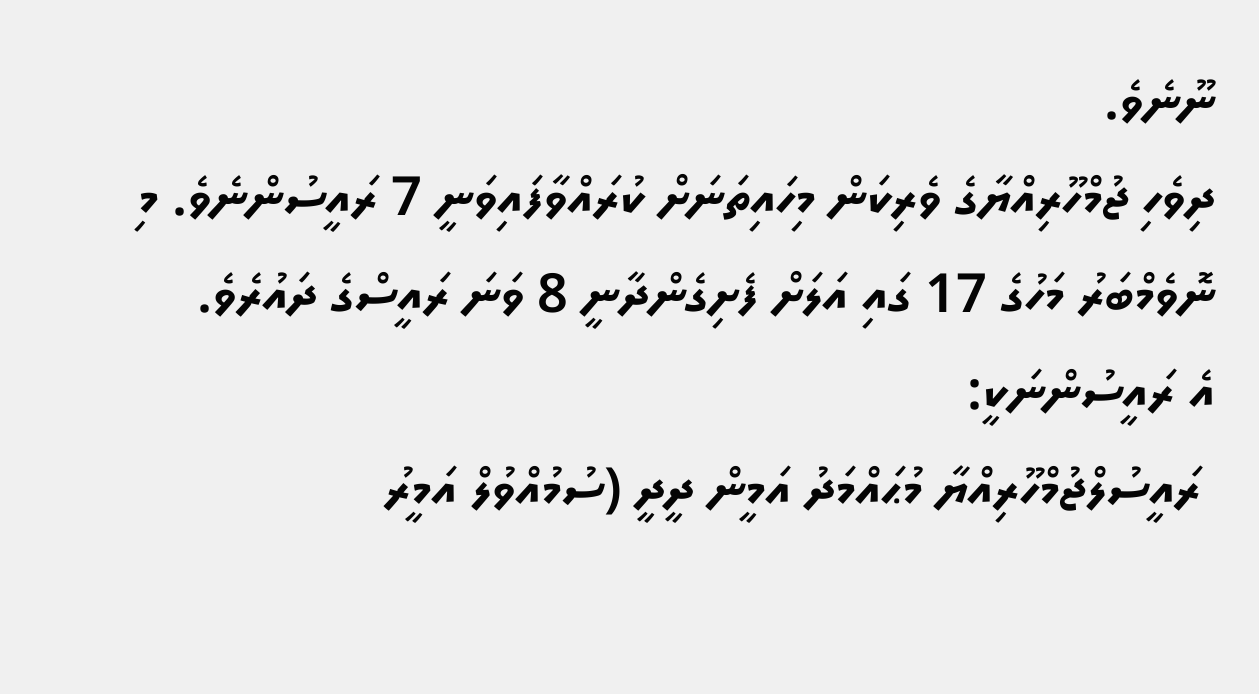ނޫނެވެ.
ދިވެހި ޖުމްހޫރިއްޔާގެ ވެރިކަން މިހައިތަނަށް ކުރައްވާފައިވަނީ 7 ރައީސުންނެވެ. މި ނޮވެމްބަރު މަހުގެ 17 ގައި އަލަށް ފެށިގެންދާނީ 8 ވަނަ ރައީސްގެ ދައުރެވެ.
އެ ރައީސުންނަކީ:
 ރައީސުލްޖުމްހޫރިއްޔާ މުޙައްމަދު އަމީން ދީދީ (ސުމުއްވުލް އަމީރު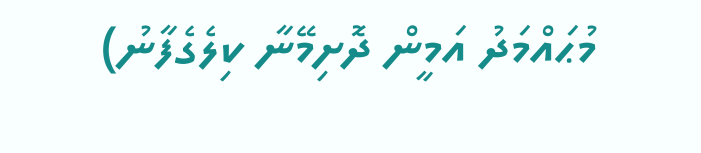މުޙައްމަދު އަމީން ދޮށިމޭނާ ކިލެގެފާނު)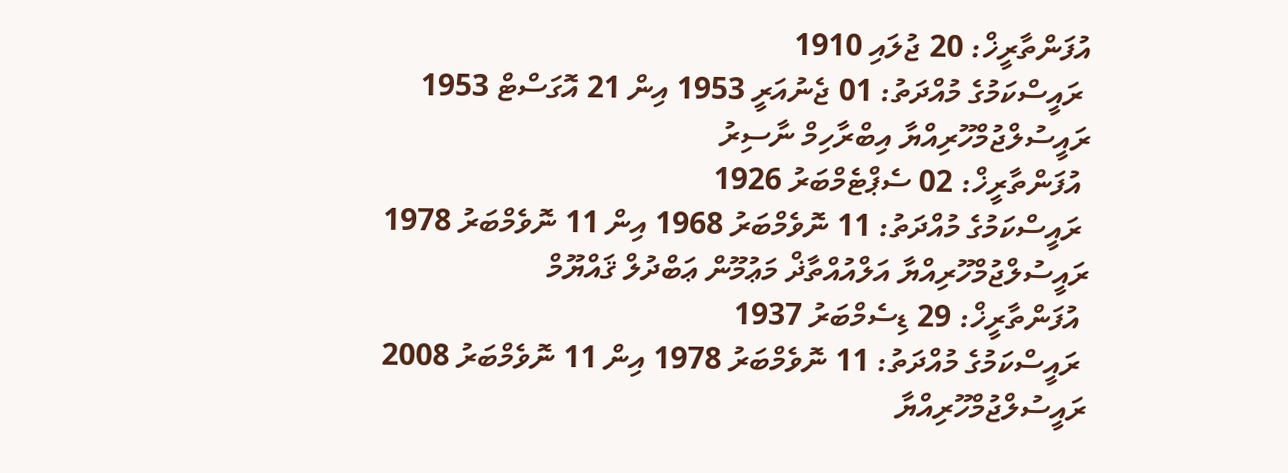އުފަންތާރީޚް: 20 ޖުލައި 1910
 ރައީސްކަމުގެ މުއްދަތު: 01 ޖެނުއަރީ 1953 އިން 21 އޮގަސްޓް 1953
ރައީސުލްޖުމްހޫރިއްޔާ އިބްރާހިމް ނާސިރު
 އުފަންތާރީޚް: 02 ސެޕްޓެމްބަރު 1926
 ރައީސްކަމުގެ މުއްދަތު: 11 ނޮވެމްބަރު 1968 އިން 11 ނޮވެމްބަރު 1978
ރައީސުލްޖުމްހޫރިއްޔާ އަލްއުއްތާޛް މަޢުމޫން ޢަބްދުލް ޤައްޔޫމް
 އުފަންތާރީޚް: 29 ޑިސެމްބަރު 1937
 ރައީސްކަމުގެ މުއްދަތު: 11 ނޮވެމްބަރު 1978 އިން 11 ނޮވެމްބަރު 2008
ރައީސުލްޖުމްހޫރިއްޔާ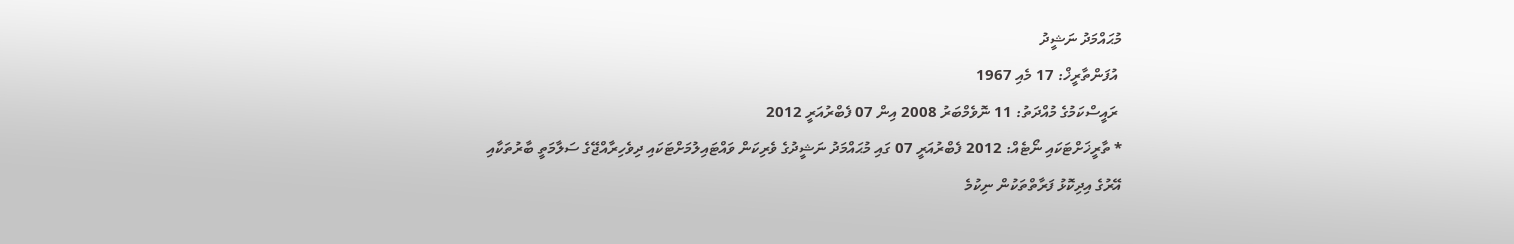މުޙައްމަދު ނަޝީދު
 އުފަންތާރީޚް: 17 މެއި 1967
 ރައީސްކަމުގެ މުއްދަތު: 11 ނޮވެމްބަރު 2008 އިން 07 ފެބްރުއަރީ 2012
* ތާރީޚަށްޓަކައި ނޯޓެއް: 2012 ފެބްރުއަރީ 07 ގައި މުޙައްމަދު ނަޝީދުގެ ވެރިކަން ވައްޓައިލުމަށްޓަކައި ދިވެހިރާއްޖޭގެ ސަލާމަތީ ބާރުތަކާއި އޭރުގެ އިދިކޮޅު ފަރާތްތަކުން ނިކުމެ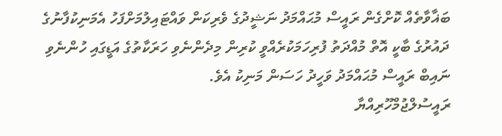ބަޣާވާތެއް ކޮށްގެން ރައީސް މުޙައްމަދު ނަޝީދުގެ ވެރިކަން ވައްޓައިލުމަށްފަހު އެމަނިކުފާނުގެ ދައުރުގެ ބާކީ އޮތް މުއްދަތު ފުރިހަމަކުރެއްވީ ކުރިން މިދެންނެވި ހަރަކާތުގެ އަޑީގައި ހުންނެވި ނައިބް ރައީސް މުޙައްމަދު ވަހީދު ހަސަން މަނިކު އެވެ.
ރައީސުލްޖުމްހޫރިއްޔާ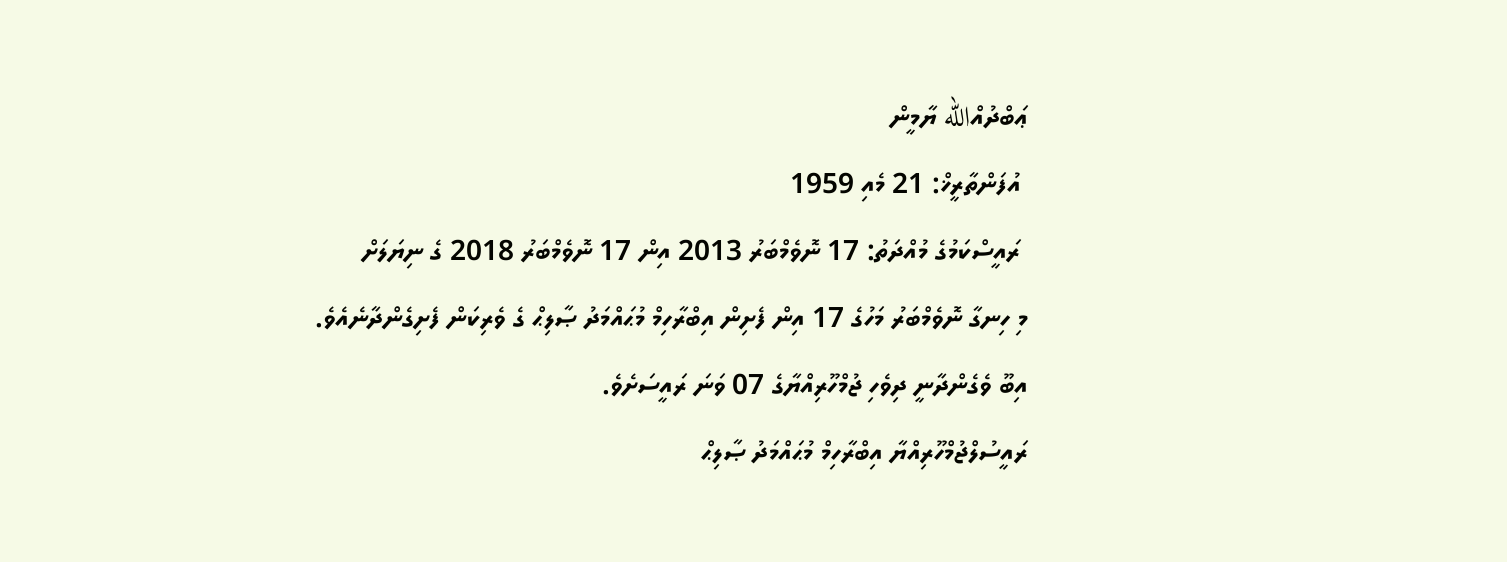ޢަބްދުއްالله ޔާމީން
 އުފަންތާރީޚް: 21 މެއި 1959
 ރައީސްކަމުގެ މުއްދަތު: 17 ނޮވެމްބަރު 2013 އިން 17 ނޮވެމްބަރު 2018 ގެ ނިޔަލަށް
މި ހިނގާ ނޮވެމްބަރު މަހުގެ 17 އިން ފެށިން އިބްރާހިމް މުޙައްމަދު ޞާލިޙް ގެ ވެރިކަން ފެށިގެންދާނެއެވެ. އިބޫ ވެގެންދާނީ ދިވެހި ޖުމްހޫރިއްޔާގެ 07 ވަނަ ރައީސަށެވެ.
ރައީސުލްޖުމްހޫރިއްޔާ އިބްރާހިމް މުޙައްމަދު ޞާލިޙް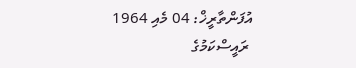އުފަންތާރީޚް: 04 މެއި 1964
 ރައީސްކަމުގެ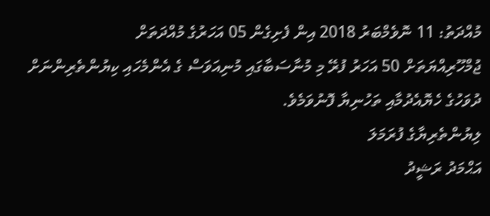މުއްދަތު: 11 ނޮވެމްބަރު 2018 އިން ފެށިގެން 05 އަހަރުގެ މުއްދަތަށް
ޖުމްހޫރިއްޔަތަށް 50 އަހަރު ފުރޭ މި މުނާސަބާގައި މުނިއަވަސް ގެ އެންމެހައި ކިޔުންތެރިންނަށް ދުވަހުގެ ހެޔޮއެދުމާއި ތަހުނިޔާ ފޮނުވަމެވެ.
ލިޔުންތެރިޔާގެ ފުރަމަލަ
އަޙްމަދު ރަޝީދު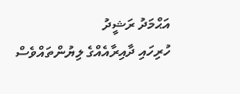އަޙްމަދު ރަޝީދު
ހުރިހައި ދާއިރާއެއްގެ ލިޔުންތައްވެސް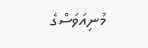މުނިއަވަސްގެ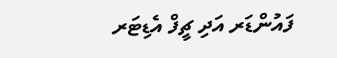ފައުންޑަރ އަދި ޗީފް އެޑިޓަރ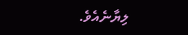ލިޔާނެއެވެ.